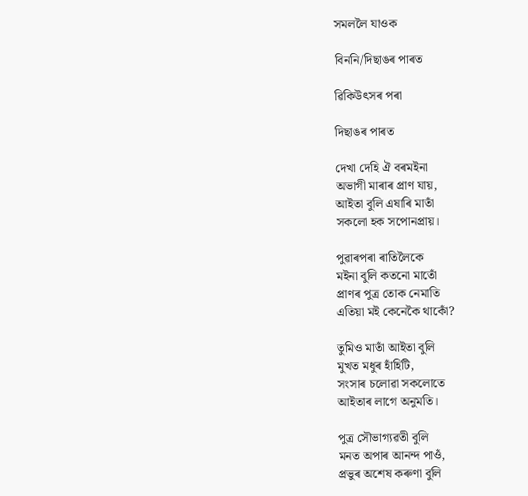সমললৈ যাওক

বিননি/দিছাঙৰ পাৰত

ৱিকিউৎসৰ পৰা

দিছাঙৰ পাৰত

দেখা দেহি ঐ বৰমইনা
অভাগী মাৰাৰ প্ৰাণ যায়,
আইতা বুলি এষাৰি মাতাঁ
সকলো হক সপোনপ্ৰায়।

পুৱাৰপৰা ৰাতিলৈকে
মইনা বুলি কতনো মাতোঁ
প্ৰাণৰ পুত্ৰ তোক নেমাতি
এতিয়া মই কেনেকৈ থাকোঁ?

তুমিও মাতাঁ আইতা বুলি
মুখত মধুৰ হাঁহিটি,
সংসাৰ চলোৱা সকলোতে
আইতাৰ লাগে অনুমতি।

পুত্ৰ সৌভাগ্যৱতী বুলি
মনত অপাৰ আনন্দ পাওঁ,
প্ৰভুৰ অশেষ কৰুণা বুলি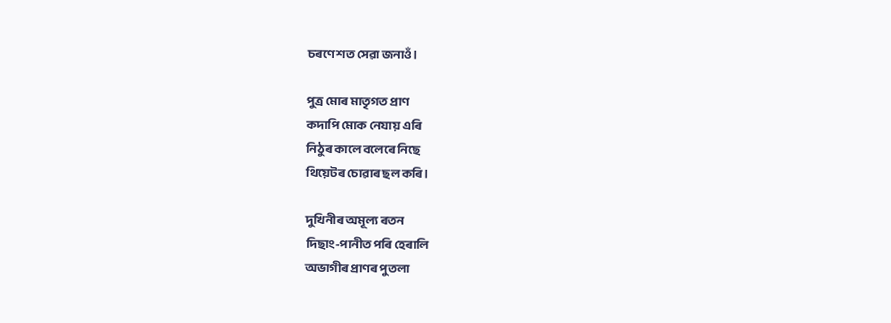চৰণে শত সেৱা জনাওঁ।

পুত্ৰ মোৰ মাতৃগত প্ৰাণ
কদাপি মোক নেযায় এৰি
নিঠুৰ কালে বলেৰে নিছে
থিয়েটৰ চোৱাৰ ছল কৰি।

দুখিনীৰ অমূল্য ৰতন
দিছাং-পানীত পৰি হেৰালি
অভাগীৰ প্ৰাণৰ পুতলা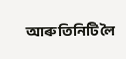আৰু তিনিটি লৈ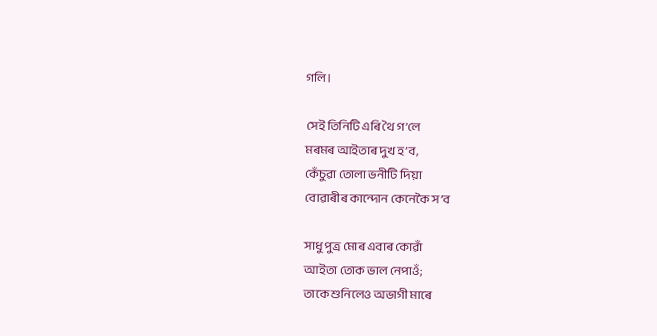গলি।

সেই তিনিটি এৰি থৈ গ’লে
মৰমৰ আইতাৰ দুখ হ’ব,
কেঁচুৱা তোলা ভনীটি দিয়া
বোৱাৰীৰ কান্দোন কেনেকৈ স’ব

সাধু পুত্ৰ মোৰ এবাৰ কোৱাঁ
আইতা তোক ভাল নেপাওঁ;
তাকে শুনিলেও অভাগী মাৰে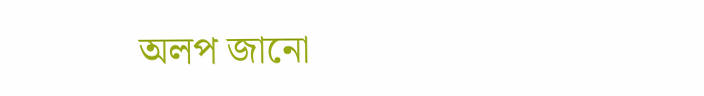অলপ জানো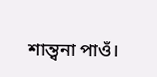শান্ত্বনা পাওঁ।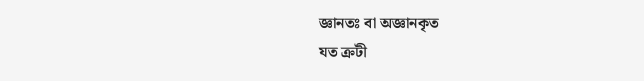জ্ঞানতঃ বা অজ্ঞানকৃত
যত ক্ৰটী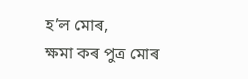হ’ল মোৰ,
ক্ষমা কৰ পুত্ৰ মোৰ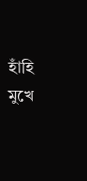হাঁহি মুখে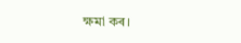ক্ষমা কৰ।